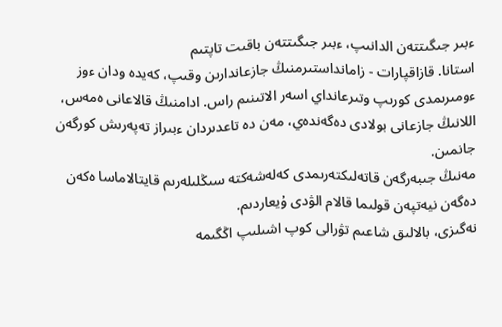ءبىر جىگىتتەن الدانىپ، ءبىر جىگىتتەن باقىت تاپتىم
استانا. قازاقپارات - زامانداستىرمنىڭ جازعاندارىن وقىپ، كەيدە ودان ءوز ءومىرىمدى كورىپ وتىرعانداي اسەر الاتىنىم راس. ادامنىڭ قالاعانى ەمەس، اللانىڭ جازعانى بولادى دەگەندەي، مەن دە تاعدىردان ءبىراز تەپەرىش كورگەن جانمىن.
مەنىڭ جىبەرگەن قاتەلىكتەرىمدى كەلەشەكتە سىڭلىلەرىم قايتالاماسا ەكەن دەگەن نيەتپەن قولىما قالام الۋدى ۇيعاردىم.
نەگىزى، بالالىق شاعىم تۋرالى كوپ اشىلىپ اڭگىمە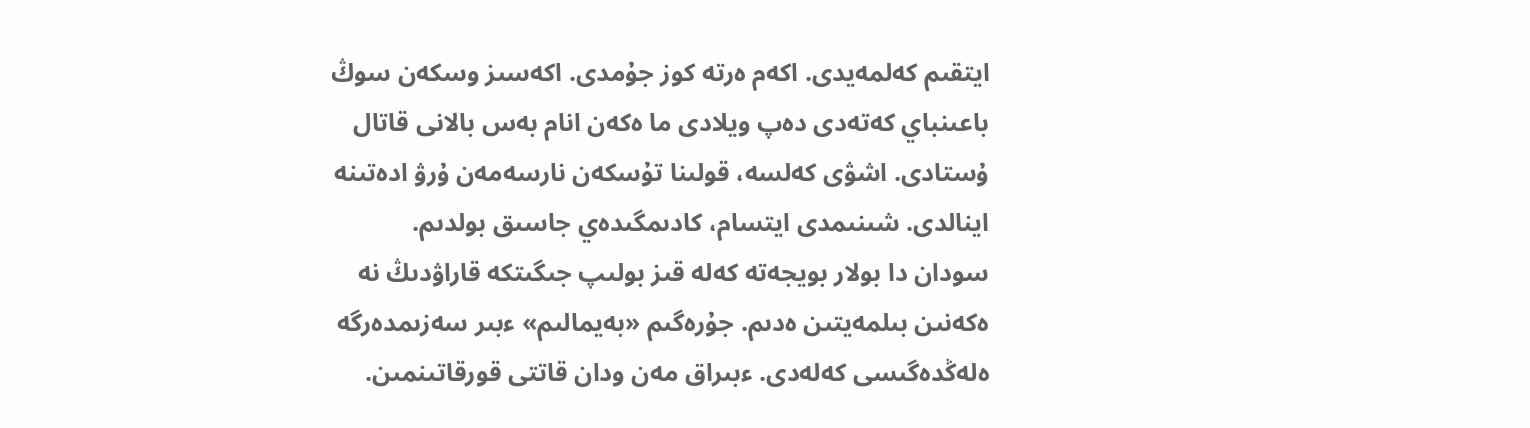ايتقىم كەلمەيدى. اكەم ەرتە كوز جۇمدى. اكەسىز وسكەن سوڭ باعىنباي كەتەدى دەپ ويلادى ما ەكەن انام بەس بالانى قاتال ۇستادى. اشۋى كەلسە، قولىنا تۇسكەن نارسەمەن ۇرۋ ادەتىنە اينالدى. شىنىمدى ايتسام، كادىمگىدەي جاسىق بولدىم.
سودان دا بولار بويجەتە كەلە قىز بولىپ جىگىتكە قاراۋدىڭ نە ەكەنىن بىلمەيتىن ەدىم. جۇرەگىم «بەيمالىم» ءبىر سەزىمدەرگە ەلەڭدەگىسى كەلەدى. ءبىراق مەن ودان قاتتى قورقاتىنمىن.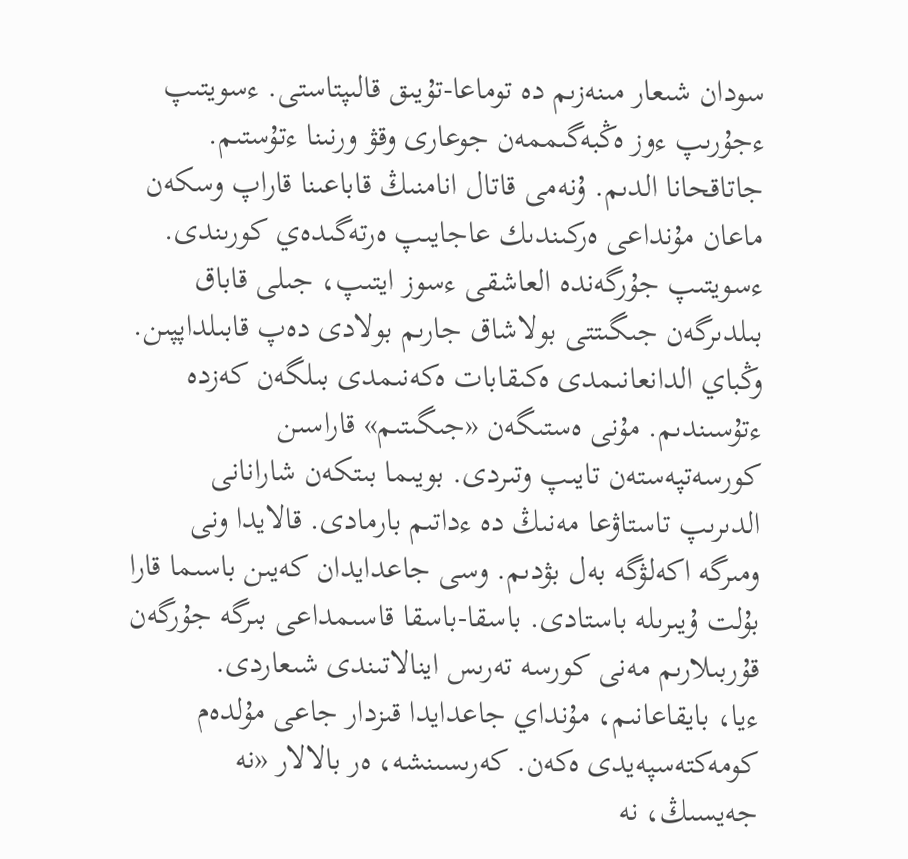سودان شىعار مىنەزىم دە توماعا-تۇيىق قالىپتاستى. ءسويتىپ ءجۇرىپ ءوز ەڭبەگىممەن جوعارى وقۋ ورنىنا ءتۇستىم. جاتاقحانا الدىم. ۇنەمى قاتال انامنىڭ قاباعىنا قاراپ وسكەن ماعان مۇنداعى ەركىندىك عاجايىپ ەرتەگىدەي كورىندى.
ءسويتىپ جۇرگەندە العاشقى ءسوز ايتىپ، جىلى قاباق بىلدىرگەن جىگىتتى بولاشاق جارىم بولادى دەپ قابىلداپپىن. وڭباي الدانعانىمدى ەكىقابات ەكەنىمدى بىلگەن كەزدە ءتۇسىندىم. مۇنى ەستىگەن «جىگىتىم» قاراسىن كورسەتپەستەن تايىپ وتىردى. بويىما بىتكەن شارانانى الدىرىپ تاستاۋعا مەنىڭ دە ءداتىم بارمادى. قالايدا ونى ومىرگە اكەلۋگە بەل بۋدىم. وسى جاعدايدان كەيىن باسىما قارا بۇلت ۇيىرىلە باستادى. باسقا-باسقا قاسىمداعى بىرگە جۇرگەن قۇربىلارىم مەنى كورسە تەرىس اينالاتىندى شىعاردى.
ءيا، بايقاعانىم، مۇنداي جاعدايدا قىزدار جاعى مۇلدەم كومەكتەسپەيدى ەكەن. كەرىسىنشە، ەر بالالار «نە جەيسىڭ، نە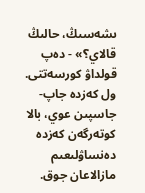ىشەسىڭ، حالىڭ قالاي؟» - دەپ قولداۋ كورسەتتى. ول كەزدە جاپ-جاسپىن عوي، بالا كوتەرگەن كەزدە دەنساۋلىعىم مازالاعان جوق.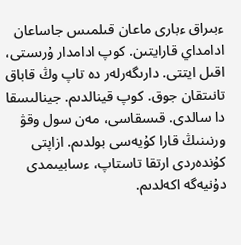ءبىراق ءبارى ماعان قىلمىس جاساعان ادامداي قارايتىن. كوپ ادامدار ۇرىستى، اقىل ايتتى. دارىگەرلەر دە تاپ وڭ قاباق تانىتقان جوق. كوپ قينالدىم. جينالىسقا دا سالدى. قىسقاسى، مەن سول وقۋ ورنىنىڭ قارا كۇيەسى بولدىم. ازاپتى كۇندەردى ارتقا تاستاپ، ءسابيىمدى دۇنيەگە اكەلدىم.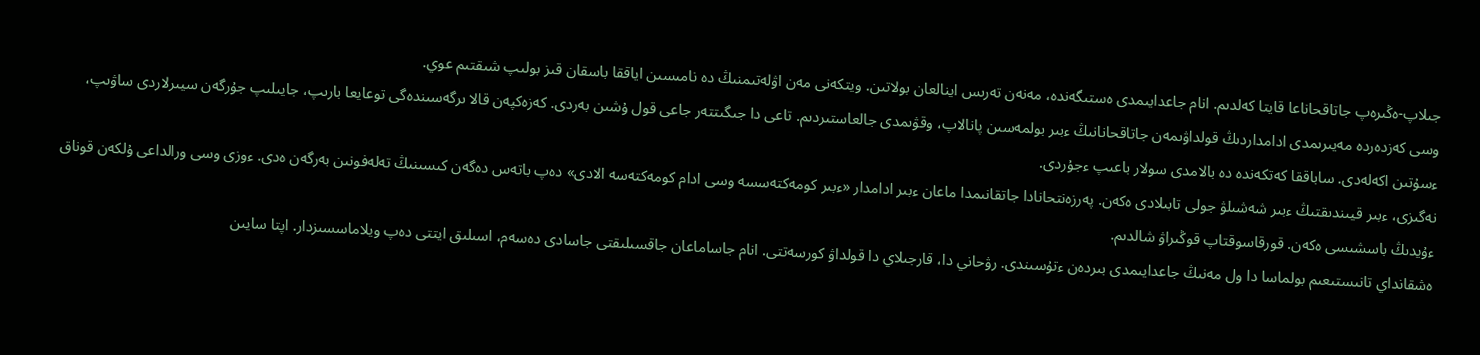جىلاپ-ەڭىرەپ جاتاقحاناعا قايتا كەلدىم. انام جاعدايىمدى ەستىگەندە، مەنەن تەرىس اينالعان بولاتىن. ويتكەنى مەن اۋلەتىمنىڭ دە نامىسىن اياققا باسقان قىز بولىپ شىقتىم عوي.
وسى كەزدەردە مەيىرىمدى ادامداردىڭ قولداۋىمەن جاتاقحانانىڭ ءبىر بولمەسىن پانالاپ، وقۋىمدى جالعاستىردىم. تاعى دا جىگىتتەر جاعى قول ۇشىن بەردى. كەزەكپەن قالا ىرگەسىندەگى توعايعا بارىپ، جايىلىپ جۇرگەن سيىرلاردى ساۋىپ، ءسۇتىن اكەلەدى. ساباققا كەتكەندە دە بالامدى سولار باعىپ ءجۇردى.
نەگىزى، ءبىر قيىندىقتىڭ ءبىر شەشىلۋ جولى تابىلادى ەكەن. پەرزەنتحانادا جاتقانىمدا ماعان ءبىر ادامدار «ءبىر كومەكتەسسە وسى ادام كومەكتەسە الادى» دەپ باتەس دەگەن كىسىنىڭ تەلەفونىن بەرگەن ەدى. ءوزى وسى ورالداعى ۇلكەن قوناق ءۇيدىڭ باسشىسى ەكەن. قورقاسوقتاپ قوڭىراۋ شالدىم.
ەشقانداي تانىستىعىم بولماسا دا ول مەنىڭ جاعدايىمدى بىردەن ءتۇسىندى. رۋحاني دا، قارجىلاي دا قولداۋ كورسەتتى. انام جاساماعان جاقسىلىقتى جاسادى دەسەم، اسىلىق ايتتى دەپ ويلاماسسىزدار. اپتا سايىن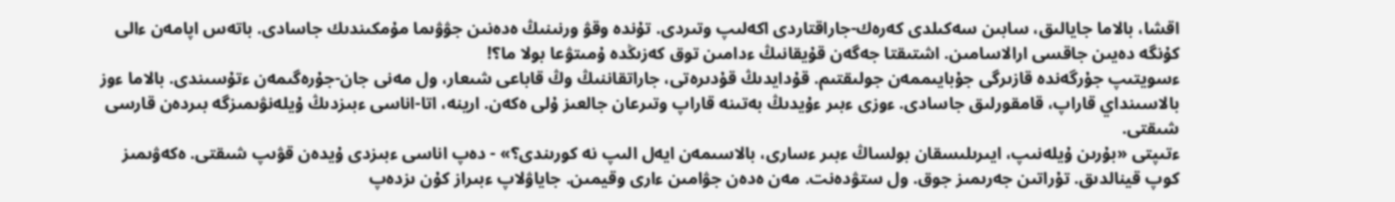اقشا، بالاما جايالىق، سابىن سەكىلدى كەرەك-جاراقتاردى اكەلىپ وتىردى. تۇندە وقۋ ورنىنىڭ ەدەنىن جۋۋىما مۇمكىندىك جاسادى. باتەس اپامەن ءالى كۇنگە دەيىن جاقسى ارالاسامىن. اشتىقتا جەگەن قۇيقانىڭ ءدامىن توق كەزىڭدە ۇمىتۋعا بولا ما؟!
ءسويتىپ جۇرگەندە قازىرگى جۇبايىممەن جولىقتىم. قۇدايدىڭ قۇدىرەتى، جاراتقاننىڭ وڭ قاباعى شىعار، ول مەنى جان-جۇرەگىمەن ءتۇسىندى. بالاما ءوز بالاسىنداي قاراپ، قامقورلىق جاسادى. ءوزى ءبىر ءۇيدىڭ بەتىنە قاراپ وتىرعان جالعىز ۇلى ەكەن. ارينە، اتا-اناسى ءبىزدىڭ ۇيلەنۋىمىزگە بىردەن قارسى شىقتى.
ءتىپتى «بۇرىن ۇيلەنىپ، ايىرىلىسقان بولساڭ ءبىر ءسارى، بالاسىمەن ايەل الىپ نە كورىندى؟» - دەپ اناسى ءبىزدى ۇيدەن قۋىپ شىقتى. ەكەۋىمىز كوپ قينالدىق. تۇراتىن جەرىمىز جوق. ول ستۋدەنت. مەن ەدەن جۋامىن ءارى وقيمىن. جاياۋلاپ ءبىراز كۇن ىزدەپ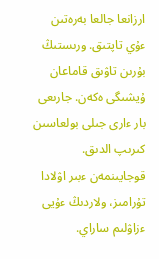ارزانعا جالعا بەرەتىن ءۇي تاپتىق. ورىستىڭ بۇرىن تاۋىق قاماعان ۇيشىگى ەكەن. جارىعى بار ءارى جىلى بولعاسىن كىرىپ الدىق. قوجايىنمەن ءبىر اۋلادا تۇرامىز، ولاردىڭ ءۇيى ءزاۋلىم ساراي.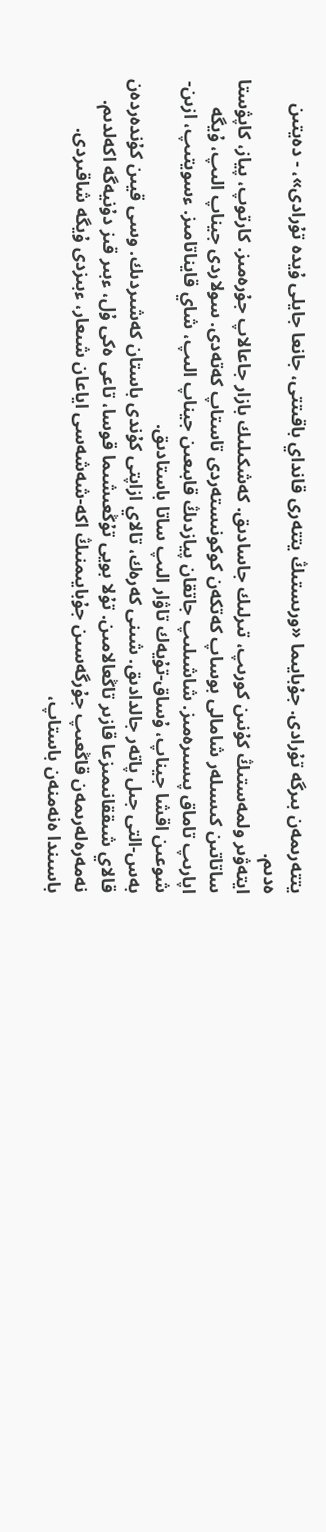يتتەرىمەن بىرگە تۇرادى. جۇبايىما «ورىستىڭ يتتەرى قانداي باقىتتى، جانعا جايلى ۇيدە تۇرادى»، - دەيتىن ەدىم.
ايتەۋىر ولمەستىڭ كۇنىن كورىپ، تىرلىك جاسادىق. كەشكىلىك بازار جاعالاپ جۇرەمىز. كارتوپ، پياز، كاپۋستا ساتاتىن كىسىلەر شامالى بوساپ كەتكەن كوكونىستەردى تاستاپ كەتەدى. سولاردى جيناپ الىپ، ۇيگە اپارىپ تاماق پىسىرەمىز. شاشىلىپ جاتقان پيازدىڭ قابىعىن جيناپ الىپ، شاي قايناتامىز. ءسويتىپ، ازىن-شوعىن اقشا جيناپ، ۇساق-تۇيەك تاۋار الىپ ساتا باستادىق.
بەس-التى جىل پاتەر جالدادىق. شىنى كەرەك، تالاي ازاپتى كۇندى باستان كەشىردىك. وسى قيىن كۇندەردەن قالاي شىققانىمىزعا قازىر تاڭعالامىن. تۇلا بويى تۇڭعىشىما قوسا، تاعى ەكى ۇل، ءبىر قىز دۇنيەگە اكەلدىم. نەمەرەلەرىمەن قاڭعىپ جۇرگەسىن جۇبايىمنىڭ اكە-شەشەسى اياعان شىعار، ءبىزدى ۇيگە شاقىردى.
باسىندا ەنەمنەن باستاپ،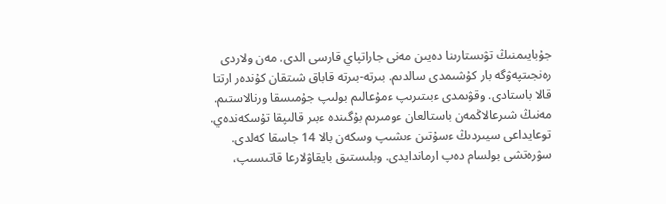جۇبايىمنىڭ تۋىستارىنا دەيىن مەنى جاراتپاي قارسى الدى. مەن ولاردى رەنجىتپەۋگە بار كۇشىمدى سالدىم. بىرتە-بىرتە قاباق شىتقان كۇندەر ارتتا قالا باستادى. وقۋىمدى ءبىتىرىپ ءمۇعالىم بولىپ جۇمىسقا ورنالاستىم. مەنىڭ شىرعالاڭمەن باستالعان ءومىرىم بۇگىندە ءبىر قالىپقا تۇسكەندەي. توعايداعى سيىردىڭ ءسۇتىن ءىشىپ وسكەن بالا 14 جاسقا كەلدى.
سۋرەتشى بولسام دەپ ارماندايدى. وبلىستىق بايقاۋلارعا قاتىسىپ،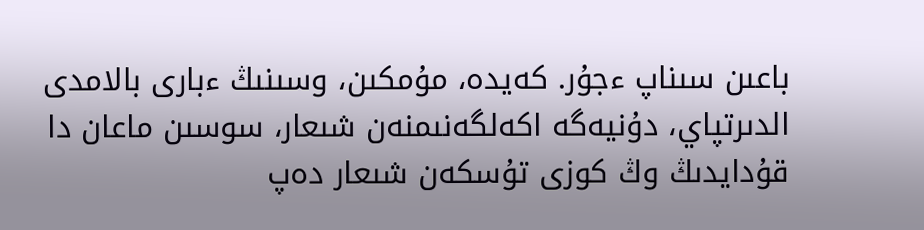باعىن سىناپ ءجۇر. كەيدە، مۇمكىن، وسىنىڭ ءبارى بالامدى الدىرتپاي، دۇنيەگە اكەلگەنىمنەن شىعار، سوسىن ماعان دا قۇدايدىڭ وڭ كوزى تۇسكەن شىعار دەپ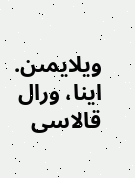ويلايمىن.
اينا، ورال قالاسى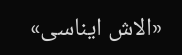«الاش ايناسى»